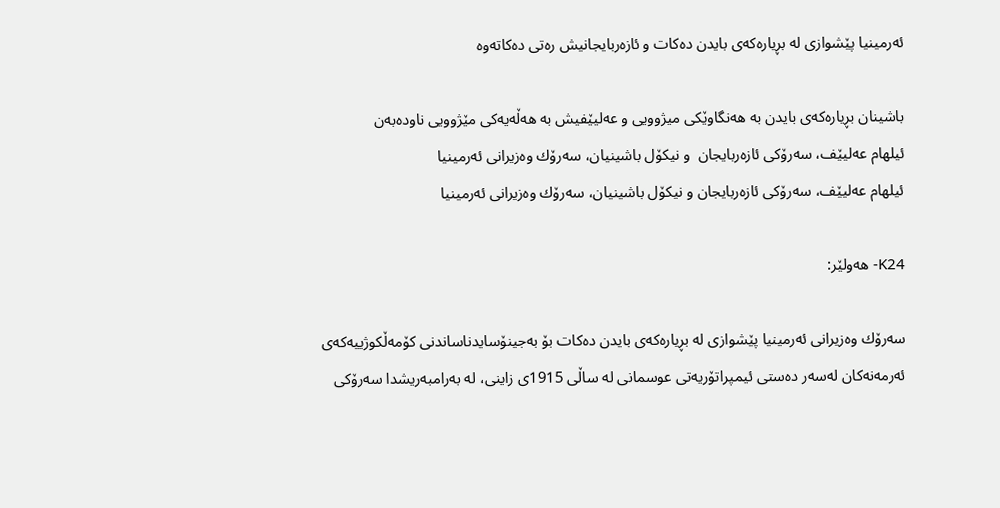ئه‌رمینیا پێشوازی له‌ بڕیاره‌كه‌ی بایدن ده‌كات و ئازه‌ربایجانیش ره‌تی ده‌كاته‌وه‌

باشينان بڕیاره‌كه‌ی بایدن به‌ هه‌نگاوێكی میژوویی و عه‌لیێفیش به‌ هه‌ڵه‌یه‌كی مێژوویی ناوده‌به‌ن
ئیلهام عه‌لیێف، سه‌رۆكی ئازه‌ربایجان  و نیكۆل باشینیان، سه‌رۆك وه‌زیرانی ئه‌رمینیا
ئیلهام عه‌لیێف، سه‌رۆكی ئازه‌ربایجان و نیكۆل باشینیان، سه‌رۆك وه‌زیرانی ئه‌رمینیا

K24- هه‌ولێر:

سه‌رۆك وه‌زیرانی ئه‌رمینیا پێشوازی له‌ بڕیاره‌كه‌ی بایدن ده‌كات بۆ به‌جینۆسایدناساندنی كۆمه‌ڵكوژییه‌كه‌ی ئه‌رمه‌نه‌كان له‌سه‌ر ده‌ستی ئیمپراتۆریه‌تی عوسمانی له‌ ساڵی 1915ی زاینی، له‌ به‌رامبه‌ریشدا سه‌رۆكی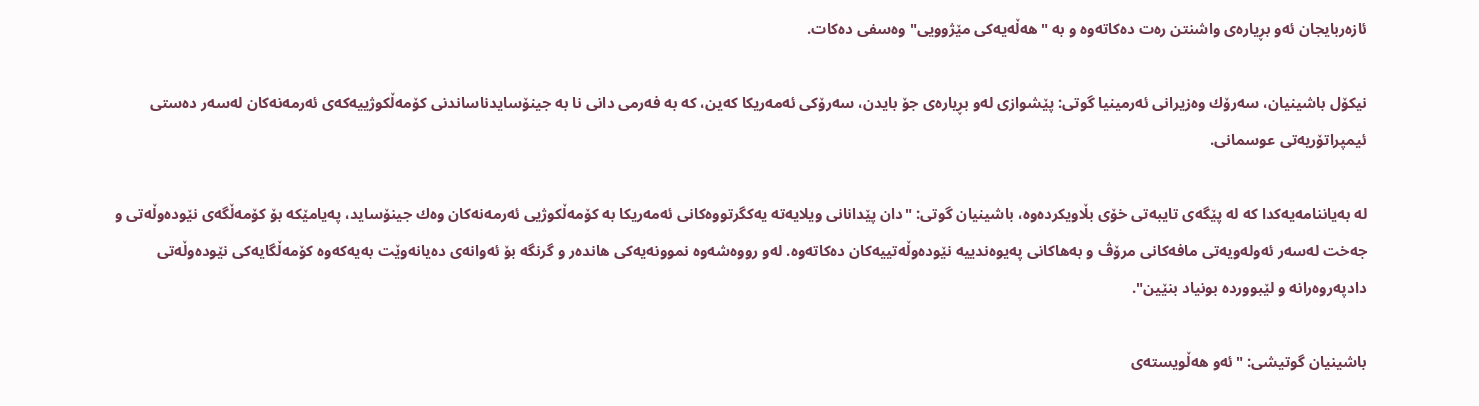ئازه‌ربایجان ئه‌و بڕیاره‌ی واشنتن ره‌ت ده‌كاته‌وه‌ و به‌ "هه‌ڵه‌یه‌كی مێژوویی" وه‌سفی ده‌كات.

نیكۆل باشینیان، سه‌رۆك وه‌زیرانی ئه‌رمینیا گوتی: پێشوازی له‌و بڕیاره‌ی جۆ بایدن، سه‌رۆكی ئه‌مه‌ریكا كه‌ین، كه‌ به‌ فه‌رمی دانی نا به‌ جینۆسایدناساندنی كۆمه‌ڵكوژییه‌كه‌ی ئه‌رمه‌نه‌كان له‌سه‌ر ده‌ستی ئیمپراتۆریه‌تی عوسمانی.

له‌ به‌یاننامه‌یه‌كدا كه‌ له‌ پێگه‌ی تایبه‌تی خۆی بڵاویكرده‌وه‌، باشینیان گوتی: "دان پێدانانی ویلایه‌ته‌ یه‌كگرتووه‌كانی ئه‌مه‌ریكا به‌ كۆمه‌ڵكوژیی ئه‌رمه‌نه‌كان وه‌ك جینۆساید، په‌یامێكه‌ بۆ كۆمه‌ڵگه‌ی نێوده‌وڵه‌تی و جه‌خت له‌سه‌ر ئه‌وله‌ویه‌تی مافه‌كانی مرۆڤ و به‌هاكانی په‌یوه‌ندییه‌ نێوده‌وڵه‌تییه‌كان ده‌كاته‌وه‌. له‌و رووه‌شه‌وه‌ نموونه‌یه‌كی هانده‌ر و گرنگه‌ بۆ ئه‌وانه‌ی ده‌یانه‌وێت به‌یه‌كه‌وه‌ كۆمه‌ڵگایه‌كی نێوده‌وڵه‌تی دادپه‌روه‌رانه‌ و لێبوورده‌ بونیاد بنێین".

باشینیان گوتیشی: "ئه‌و هه‌ڵویسته‌ی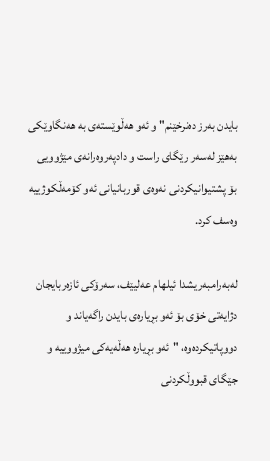بایدن به‌رز ده‌نرخێنم" و ئه‌و هه‌ڵوێسته‌ی به‌ هه‌نگاوێكی به‌هێز له‌سه‌ر رێگای راست و دادپه‌روه‌رانه‌ی مێژوویی بۆ پشتیوانیكردنی نه‌وه‌ی قوربانیانی ئه‌و كۆمه‌ڵكوژییه‌ وه‌سف كرد.

له‌به‌رامبه‌ریشدا ئیلهام عه‌لیێف، سه‌رۆكی ئازه‌ربایجان دژایه‌تی خۆی بۆ ئه‌و بڕیاره‌ی بایدن راگه‌یاند و دووپاتیكرده‌وه‌، "ئه‌و بڕیاره‌ هه‌ڵه‌یه‌كی میژووییه‌ و جێگای قبووڵكردنی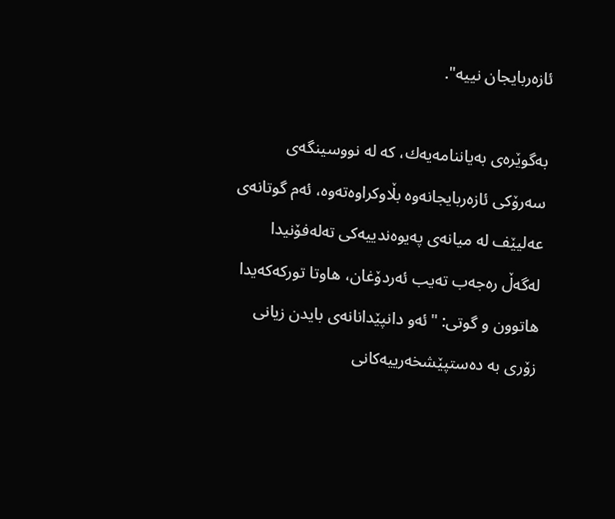ئازه‌ربایجان نییه‌".

به‌گوێره‌ی به‌یاننامه‌یه‌ك، كه‌ له‌ نووسینگه‌ی سه‌رۆكی ئازه‌ربایجانه‌وه‌ بڵاوكراوه‌ته‌وه‌، ئه‌م گوتانه‌ی عه‌لیێف له‌ میانه‌ی په‌یوه‌ندییه‌كی ته‌له‌فۆنیدا له‌گه‌ڵ ره‌جه‌ب ته‌یب ئه‌ردۆغان، هاوتا توركه‌كه‌یدا هاتوون و گوتی: "ئه‌و دانپێدانانه‌ی بایدن زیانی زۆری به‌ ده‌ستپێشخه‌رییه‌كانی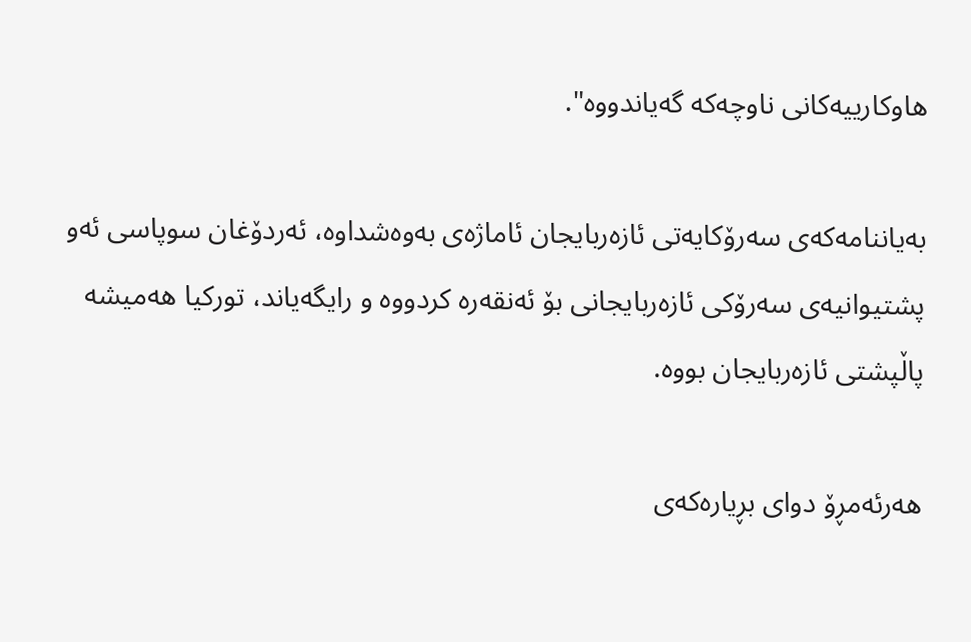هاوكارییه‌كانی ناوچه‌كه‌ گه‌یاندووه‌".

به‌یاننامه‌كه‌ی سه‌رۆكایه‌تی ئازه‌ربایجان ئاماژه‌ی به‌وه‌شداوه‌، ئه‌ردۆغان سوپاسی ئه‌و پشتیوانیه‌ی سه‌رۆكی ئازه‌ربایجانی بۆ ئه‌نقه‌ره‌ كردووه‌ و رایگه‌یاند، توركیا هه‌میشه‌ پاڵپشتی ئازه‌ربایجان بووه‌.

هه‌رئه‌مڕۆ دوای بڕیاره‌كه‌ی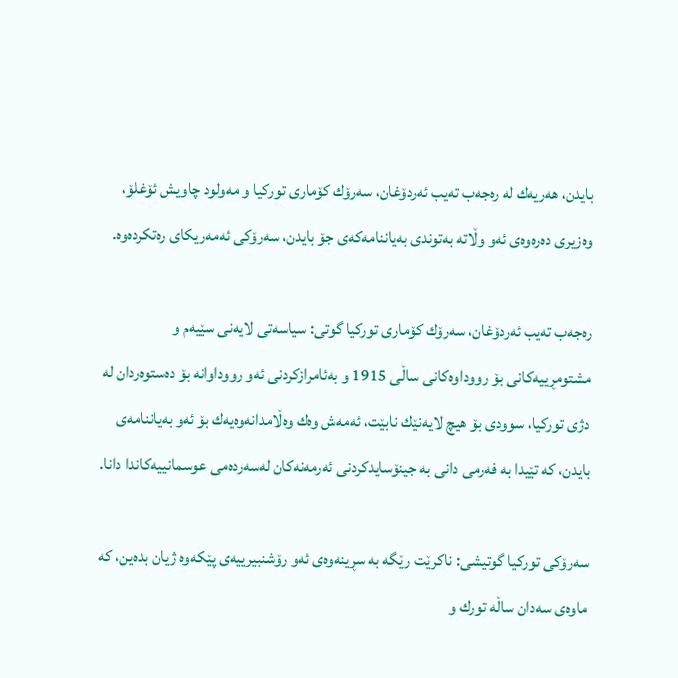بایدن، هه‌ریه‌ك له‌ ره‌جه‌ب ته‌یب ئه‌ردۆغان، سه‌رۆك كۆماری توركیا و مه‌ولود چاویش ئۆغلۆ، وه‌زیری ده‌ره‌وه‌ی ئه‌و وڵاته‌ به‌توندی به‌یاننامه‌كه‌ی جۆ بایدن، سه‌رۆكی ئه‌مه‌ریكای ره‌تكرده‌وه‌.

ره‌جه‌ب ته‌یب ئه‌ردۆغان، سه‌رۆك كۆماری توركیا گوتی: سیاسه‌تی لایه‌نی سێیه‌م و مشتومڕییه‌كانی بۆ رووداوه‌كانی ساڵی 1915 و به‌ئامرازكردنی ئه‌و رووداوانه‌ بۆ ده‌ستوه‌ردان له‌ دژی توركیا، سوودی بۆ هیچ لایه‌نێك نابێت، ئه‌مه‌ش وه‌ك وه‌ڵامدانه‌وه‌یه‌ك بۆ ئه‌و به‌یاننامه‌ی بایدن، كه‌ تێیدا به‌ فه‌رمی دانی به‌ جینۆسایدكردنی ئه‌رمه‌نه‌كان له‌سه‌رده‌می عوسمانییه‌كاندا دانا.

سه‌رۆكی توركیا گوتیشی: ناكرێت رێگه‌ به‌ سڕینه‌وه‌ی ئه‌و رۆشنبیرییه‌ی پێكه‌وه‌ ژیان بده‌ین، كه‌ ماوه‌ی سه‌دان ساڵه‌ تورك و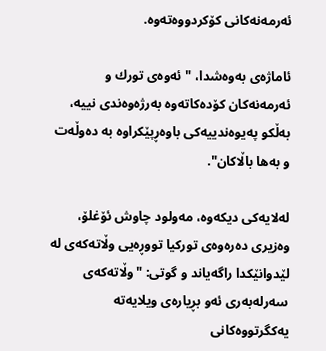ئه‌رمه‌نه‌كانی كۆكردووه‌ته‌وه‌.

ئاماژه‌ی به‌وه‌شدا، "ئه‌وه‌ی تورك و ئه‌رمه‌نه‌كان كۆده‌كاته‌وه‌ به‌رژه‌وه‌ندی نییه‌، به‌ڵكو په‌یوه‌ندییه‌كی باوه‌ڕپێكراوه‌ به‌ ده‌وڵه‌ت و به‌ها باڵاكان".

له‌لایه‌كی دیكه‌وه‌، مه‌ولود چاوش ئۆغلۆ، وه‌زیری ده‌ره‌وه‌ی توركیا تووڕه‌یی وڵاته‌كه‌ی له‌ لێدوانێكدا راگه‌یاند و گوتی: "وڵاته‌كه‌ی سه‌رله‌به‌ری ئه‌و بڕیاره‌ی ویلایه‌ته‌ یه‌كگرتووه‌كانی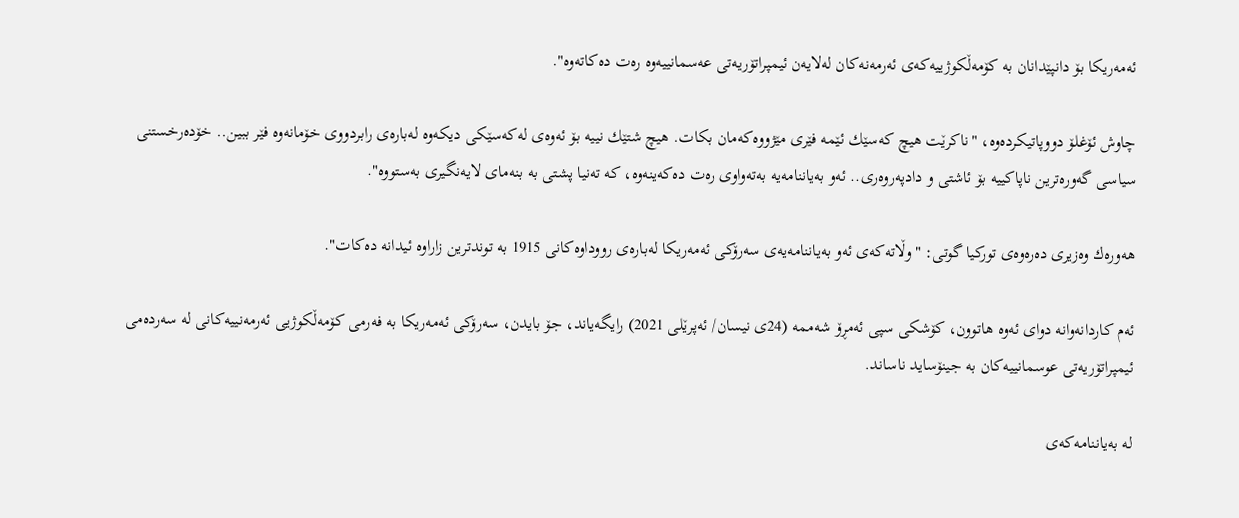ئه‌مه‌ریكا بۆ دانپێدانان به‌ كۆمه‌ڵكوژییه‌كه‌ی ئه‌رمه‌نه‌كان له‌لایه‌ن ئیمپراتۆریه‌تی عه‌سمانییه‌وه‌ ره‌ت ده‌كاته‌وه‌".

چاوش ئۆغلۆ دووپاتیكرده‌وه‌، "ناكرێت هیچ كه‌سێك ئێمه‌ فێری مێژووه‌كه‌مان بكات. هیچ شتێك نییه‌ بۆ ئه‌وه‌ی له‌كه‌سێكی دیكه‌وه‌ له‌باره‌ی رابردووی خۆمانه‌وه‌ فێر ببین.. خۆده‌رخستنی سیاسی گه‌وره‌ترین ناپاكییه‌ بۆ ئاشتی و دادپه‌روه‌ری.. ئه‌و به‌یاننامه‌یه‌ به‌ته‌واوی ره‌ت ده‌كه‌ینه‌وه‌، كه‌ ته‌نیا پشتی به‌ بنه‌مای لایه‌نگیری به‌ستووه‌".

هه‌وره‌ك وه‌زیری ده‌ره‌وه‌ی توركیا گوتی: "وڵاته‌كه‌ی ئه‌و به‌یاننامه‌یه‌ی سه‌رۆكی ئه‌مه‌ریكا له‌باره‌ی رووداوه‌كانی 1915 به‌ توندترین زاراوه‌ ئیدانه‌ ده‌كات".

ئه‌م كاردانه‌وانه‌ دوای ئه‌وه‌ هاتوون، كۆشكی سپی ئه‌مڕۆ شه‌ممه‌ (24ی نیسان/ ئه‌پرێلی 2021) رایگه‌یاند، جۆ بایدن، سه‌رۆكی ئه‌مه‌ریكا به‌ فه‌رمی كۆمه‌ڵكوژیی ئه‌رمه‌نییه‌كانی له‌ سه‌رده‌می ئیمپراتۆریه‌تی عوسمانییه‌كان به‌ جینۆساید ناساند.

له‌ به‌یاننامه‌كه‌ی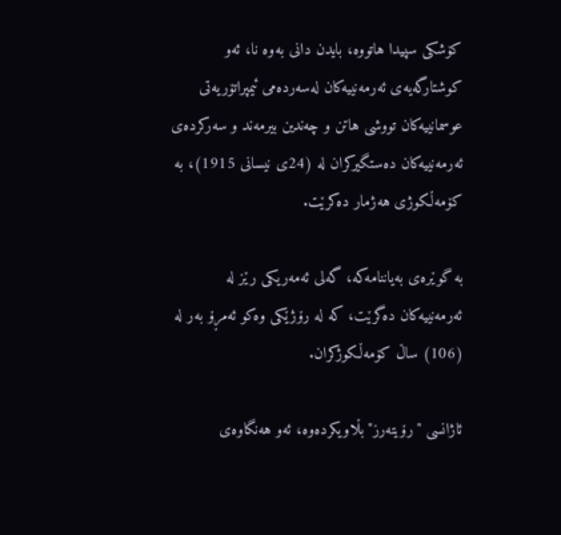كۆشكی سپیدا هاتووه‌، بایدن دانی به‌وه‌ نا، ئه‌و كوشتارگه‌یه‌ی ئه‌رمه‌نییه‌كان له‌سه‌رده‌می ئیمپراتۆریه‌تی عوسمانییه‌كان تووشی هاتن و چه‌ندین بیرمه‌ند و سه‌ركرده‌ی ئه‌رمه‌نییه‌كان ده‌ستگیركران له‌ (24ی نیسانی 1915)، به‌ كۆمه‌ڵكوژی هه‌ژمار ده‌كرێت.

به‌ گوێره‌ی به‌یاننامه‌كه‌، گه‌لی ئه‌مه‌ریكی رێز له‌ ئه‌رمه‌نییه‌كان ده‌گرێت، كه‌ له‌ رۆژێكی وه‌كو ئه‌مڕۆ به‌ر له‌ (106) ساڵ كۆمه‌ڵكوژكران.

ئاژانسی "رۆیته‌رز" بڵاویكرده‌وه‌، ئه‌و هه‌نگاوه‌ی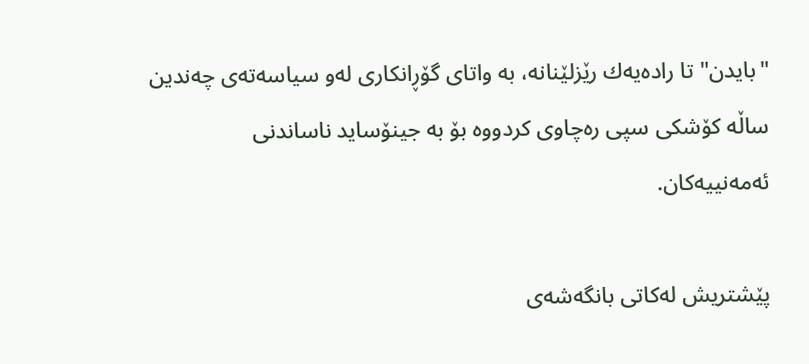"بایدن" تا راده‌یه‌ك رێزلێنانه‌، به‌ واتای گۆڕانكاری له‌و‌ سیاسه‌ته‌ی چه‌ندین ساڵه‌ كۆشكی سپی ره‌چاوی كردووه‌ بۆ به‌ جینۆساید ناساندنی ئه‌مه‌نییه‌كان.

پێشتریش له‌كاتی بانگه‌شه‌ی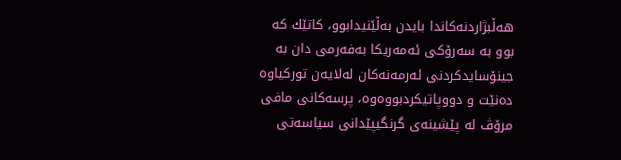هه‌ڵبژاردنه‌كاندا بایدن به‌ڵێنیدابوو، كاتێك كه‌ بوو به‌ سه‌رۆكی ئه‌مه‌ریكا به‌فه‌رمی دان به‌ جینۆسایدكردنی ئه‌رمه‌نه‌كان له‌لایه‌ن توركیاوه‌ ده‌نێت و دووپاتیكردبووه‌وه‌، پرسه‌كانی مافی مرۆڤ له‌ پێشینه‌ی گرنگیپێدانی سیاسه‌تی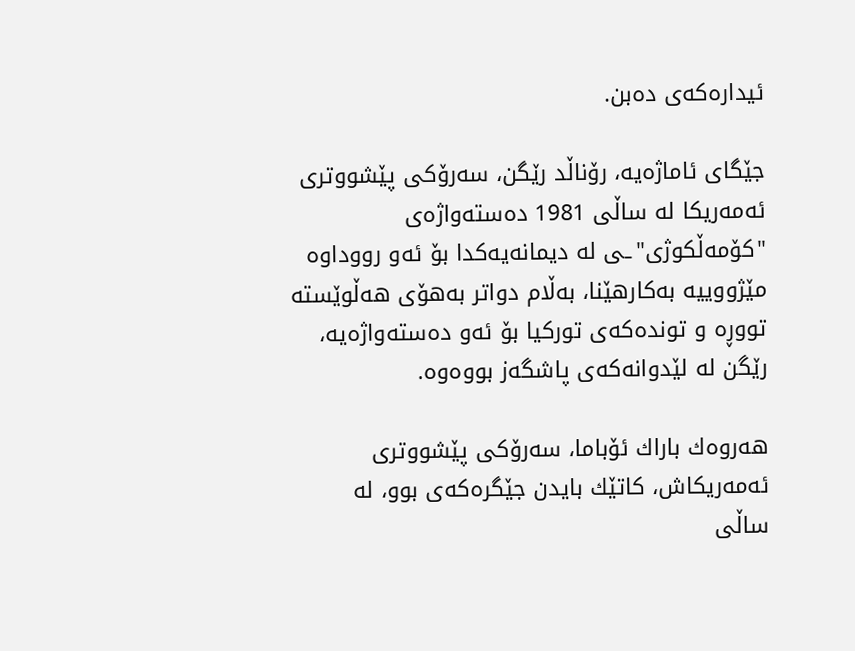ئیداره‌كه‌ی ده‌بن.

جێگای ئاماژه‌یه‌، رۆناڵد رێگن، سه‌رۆكی پێشووتری ئه‌مه‌ریكا له‌ ساڵی 1981 ده‌سته‌واژه‌ی "كۆمه‌ڵكوژی"ـی له‌ دیمانه‌یه‌كدا بۆ ئه‌و رووداوه‌ مێژووییه‌ به‌كارهێنا، به‌ڵام دواتر به‌هۆی هه‌ڵوێسته‌ تووڕه‌ و تونده‌كه‌ی توركیا بۆ ئه‌و ده‌سته‌واژه‌یه‌، رێگن له‌ لێدوانه‌كه‌ی پاشگه‌ز بووه‌وه‌.

هه‌روه‌ك باراك ئۆباما، سه‌رۆكی پێشووتری ئه‌مه‌ریكاش، كاتێك بایدن جێگره‌كه‌ی بوو، له‌ ساڵی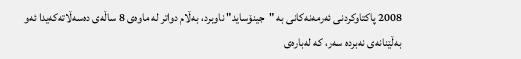2008 پاكتاوكردنی ئه‌رمه‌نه‌كانی به‌ "جینۆساید" ناوبرد، به‌ڵام دواتر له‌ ماوه‌ی 8 ساڵه‌ی ده‌سه‌ڵاته‌كه‌یدا ئه‌و به‌ڵێنانه‌ی نه‌برده‌ سه‌ر، كه‌ له‌باره‌ی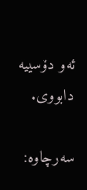ئه‌و دۆسییه‌ دابووی.

سه‌رچاوه‌: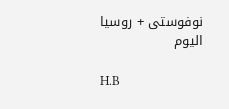نوفوستی + روسیا الیوم

H.B